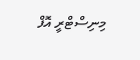މިނިސްޓްރީ އޮފް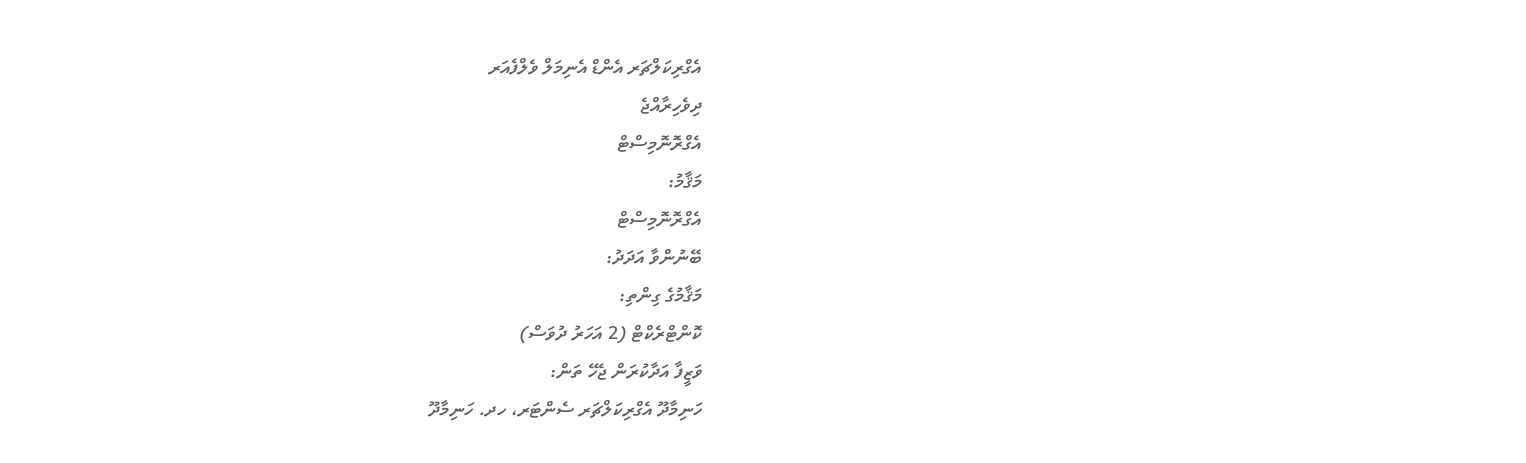އެގްރިކަލްޗަރ އެންޑް އެނިމަލް ވެލްފެއަރ
ދިވެހިރާއްޖެ
އެގްރޮނޮމިސްޓް
މަޤާމު:
އެގްރޮނޮމިސްޓް
ބޭނުންވާ އަދަދު:
މަޤާމުގެ ގިންތި:
ކޮންޓްރެކްޓް (2 އަހަރު ދުވަސް)
ވަޒީފާ އަދާކުރަން ޖެހޭ ތަން:
ހަނިމާދޫ އެގްރިކަލްޗަރ ސެންޓަރ، ހދ. ހަނިމާދޫ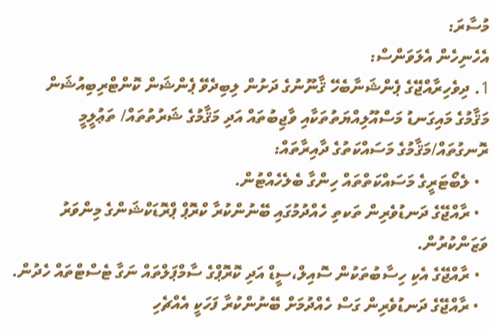މުސާރަ:
އެހެނިހެން އެލަވަންސް:
1. ދިވެހިރާއްޖޭގެ ޕެންޝަނާބެހޭ ޤާނޫނުގެ ދަށުން ލިބިދެވޭ ޕެންޝަން ކޮންޓްރިބިއުޝަން
މަޤާމުގެ މައިގަނޑު މަސްއޫލިއްޔަތުތަކާއި ވާޖިބުތައް އަދި މަޤާމުގެ ޝަރުތުތައް/ ތަޢުލީމީ ރޮނގުތައް/މަޤާމުގެ މަސައްކަތުގެ ދާއިރާތައް:
  • ލެބޯޓަރީގެ މަސައްކަތްތައް ހިންގާ ބެލެހެއްޓުން.
  • ރާއްޖޭގެ ދަނޑުވެރިން ތަކތި ހެއްދުމުގައި ބޭނުންކުރާ ކްރޮޕް ޕްރޮޑަކްޝަންގެ މިންވަރު ވަޒަންކުރުން.
  • ރާއްޖޭގެ އެކި ހިސާބުތަކުން ސޮއިލް،ސީޑް އަދި ކޮރޮޕްގެ ސާމްޕަލްތައް ނަގާ ޓެސްޓްތައް ހެދުން.
  • ރާއްޖޭގެ ދަނޑުވެރިން ގަސް ހެއްދުމަށް ބޭނުންކުރާ ފަހަކީ އެއްޗެހި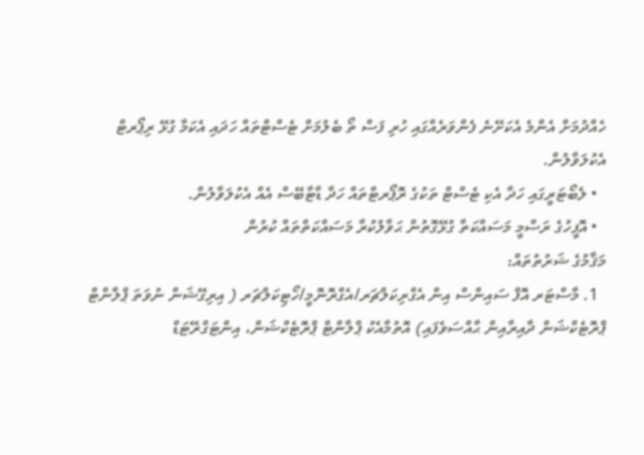ހެއްދުމަށް އެންމެ އެކަށޭނެ ފެންވަރެއްގައި ހުރި ފަސް ތޯ ބެލުމަށް ޓެސްޓްތައް ހަދައި އެކަމާ ގުޅޭ ރިޕޯރޓް އެކުލަވާލުން.
  • ލެބޯޓަރީގައި ހަދާ އެކި ޓެސްޓް ތަކުގެ ރޮޕޯރޓްތައް ހަދާ ޑާޓާބޭސް އެއް އެކުލަވާލުން.
  • އޮފީހުގެ ރަސްމީ މަސައްކަތާ ގުޅޭގޮތުން ޙަވާލުކުރާ މަސައްކަތްތައް ކުރުން
މަޤާމުގެ ޝަރުތުތައް:
  1. މާސްޓަރ އޮފް ސައިންސް އިން އެގްރިކަލްޗަރ/އެގްރޮނޮމީ/ހޯޓިކަލްޗަރ ( އިރިގޭޝަން ނުވަތަ ޕްލާންޓް ޕްރޮޓެކްޝަން ދާއިރާއިން ޙާއްސަވެފައި) އޮތުމާއެކު ޕްލާންޓް ޕްރޮޓެކްޝަން، އިންޓަގްރޭޓަޑް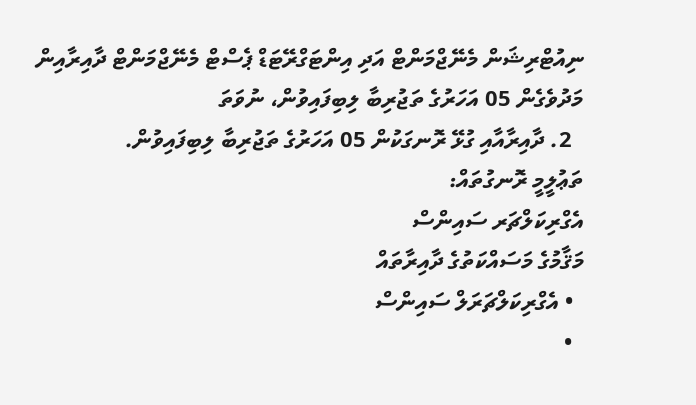ނިއުޓްރިޝަން މެނޭޖްމަންޓް އަދި އިންޓަގްރޭޓަޑް ޕެސްޓް މެނޭޖްމަންޓް ދާއިރާއިން މަދުވެގެން 05 އަހަރުގެ ތަޖުރިބާ ލިބިފައިވުން، ނުވަތަ
  2. ދާއިރާއާއި ގުޅޭ ރޮނގަކުން 05 އަހަރުގެ ތަޖުރިބާ ލިބިފައިވުން.
ތަޢުލީމީ ރޮނގުތައް:
އެގްރިކަލްޗަރ ސައިންސް
މަޤާމުގެ މަސައްކަތުގެ ދާއިރާތައް
  • އެގްރިކަލްޗަރަލް ސައިންސް
  •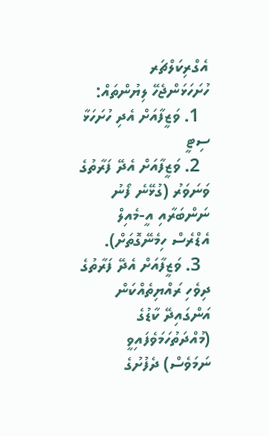އެގްރިކަލްޗަރ
ހުށަހަޅަންޖެހޭ ލިޔުންތައް:
  1. ވަޒީފާއަށް އެދި ހުށަހަޅާ ސިޓީ
  2. ވަޒީފާއަށް އެދޭ ފަރާތުގެ ވަނަވަރު (ގުޅޭނެ ފޯނު ނަންބަރާއި އީ-މެއިލް އެޑްރެސް ހިމެނޭގޮތަށް).
  3. ވަޒީފާއަށް އެދޭ ފަރާތުގެ ދިވެހި ރައްޔިތެއްކަން އަންގައިދޭ ކާޑުގެ (މުއްދަތުހަމަވެފައިވީ ނަމަވެސް) ދެފުށުގެ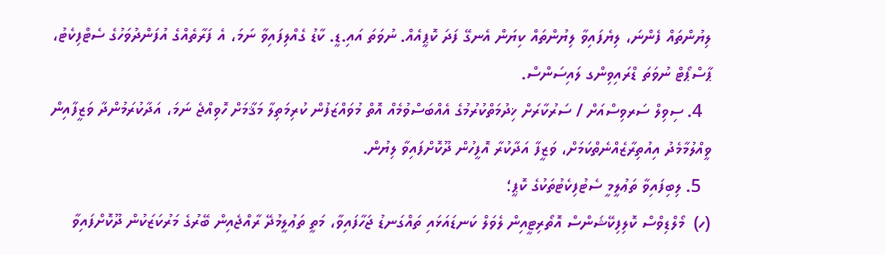ލިޔުންތައް ފެންނަ، ލިޔެފައިވާ ލިޔުންތައް ކިޔަން އެނގޭ ފަދަ ކޮޕީއެއް. ނުވަތަ އައި.ޑީ. ކާޑު ގެއްލިފައިވާ ނަމަ، އެ ފަރާތެއްގެ އުފަންދުވަހުގެ ސެޓްފިކެޓު، ޕާސްޕޯޓް ނުވަތަ ޑްރައިވިންގ ލައިސަންސް.
  4. ސިވިލް ސަރވިސްއަށް / ސަރުކާރަށް ޚިދުމަތްކުރުމުގެ އެއްބަސްވުމެއް އޮތް މުވައްޒަފުން ކުރިމަތިލާ މަޤާމަށް ހޮވިއްޖެ ނަމަ، އަދާކުރަމުންދާ ވަޒީފާއިން ވީއްލުމާމެދު އިއުތިރާޒެއްނެތްކަމަށް، ވަޒީފާ އަދާކުރާ އޮފީހުން ދޫކޮށްފައިވާ ލިޔުން.
  5. ލިބިފައިވާ ތަޢުލީމީ ސެޓުފިކެޓުތަކުގެ ކޮޕީ؛
(ހ)  މޯލްޑިވްސް ކޮލިފިކޭޝަންސް އޮތޯރިޓީއިން ލެވަލް ކަނޑައަޅައި ތައްގަނޑު ޖަހާފައިވާ، މަތީ ތަޢުލީމުދޭ ރާއްޖެއިން ބޭރުގެ މަރުކަޒަކުން ދޫކޮށްފައިވާ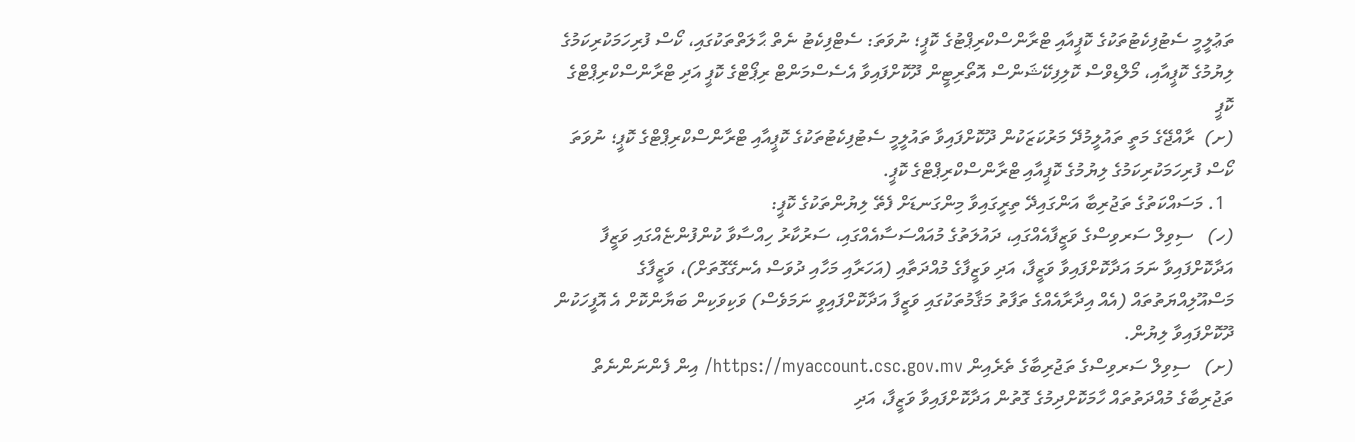ތަޢުލީމީ ސެޓުފިކެޓުތަކުގެ ކޮޕީއާއި ޓްރާންސްކްރިޕްޓުގެ ކޮޕީ؛ ނުވަތަ: ސެޓްފިކެޓު ނެތް ޙާލަތްތަކުގައި، ކޯސް ފުރިހަމަކުރިކަމުގެ ލިޔުމުގެ ކޮޕީއާއި، މޯލްޑިވްސް ކޮލިފިކޭޝަންސް އޮތޯރިޓީން ދޫކޮށްފައިވާ އެސެސްމަންޓް ރިޕޯޓްގެ ކޮޕީ އަދި ޓްރާންސްކްރިޕްޓްގެ ކޮޕީ
(ށ)  ރާއްޖޭގެ މަތީ ތައުލީމުދޭ މަރުކަޒަކުން ދޫކޮށްފައިވާ ތައުލީމީ ސެޓުފިކެޓުތަކުގެ ކޮޕީއާއި ޓްރާންސްކްރިޕްޓްގެ ކޮޕީ؛ ނުވަތަ ކޯސް ފުރިހަމަކުރިކަމުގެ ލިޔުމުގެ ކޮޕީއާއި ޓްރާންސްކްރިޕްޓްގެ ކޮޕީ.
  1. މަސައްކަތުގެ ތަޖުރިބާ އަންގައިދޭ ތިރީގައިވާ މިންގަނޑަށް ފެތޭ ލިޔުންތަކުގެ ކޮޕީ:
(ހ)   ސިވިލް ސަރވިސްގެ ވަޒީފާއެއްގައި، ދައުލަތުގެ މުއައްސަސާއެއްގައި، ސަރުކާރު ހިއްސާވާ ކުންފުންޏެއްގައި ވަޒީފާ އަދާކޮށްފައިވާ ނަމަ އަދާކޮށްފައިވާ ވަޒީފާ، އަދި ވަޒީފާގެ މުއްދަތާއި (އަހަރާއި މަހާއި ދުވަސް އެނގޭގޮތަށް)، ވަޒީފާގެ މަސްއޫލިއްޔަތުތައް (އެއް އިދާރާއެއްގެ ތަފާތު މަޤާމުތަކުގައި ވަޒީފާ އަދާކޮށްފައިވީ ނަމަވެސް) ވަކިވަކިން ބަޔާންކޮށް އެ އޮފީހަކުން ދޫކޮށްފައިވާ ލިޔުން.
(ށ)   ސިވިލް ސަރވިސްގެ ތަޖުރިބާގެ ތެރެއިން https://myaccount.csc.gov.mv/ އިން ފެންނަންނެތް ތަޖުރިބާގެ މުއްދަތުތައް ހާމަކޮށްދިމުގެ ގޮތުން އަދާކޮށްފައިވާ ވަޒީފާ، އަދި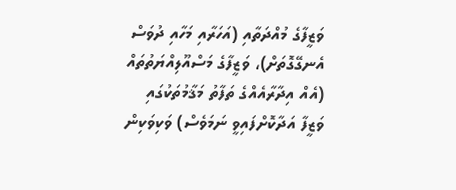ވަޒީފާގެ މުއްދަތާއި (އަހަރާއި މަހާއި ދުވަސް އެނގޭގޮތަށް)، ވަޒީފާގެ މަސްއޫލިއްޔަތުތައް (އެއް އިދާރާއެއްގެ ތަފާތު މަޤާމުތަކުގައި ވަޒީފާ އަދާކޮށްފައިވީ ނަމަވެސް) ވަކިވަކިން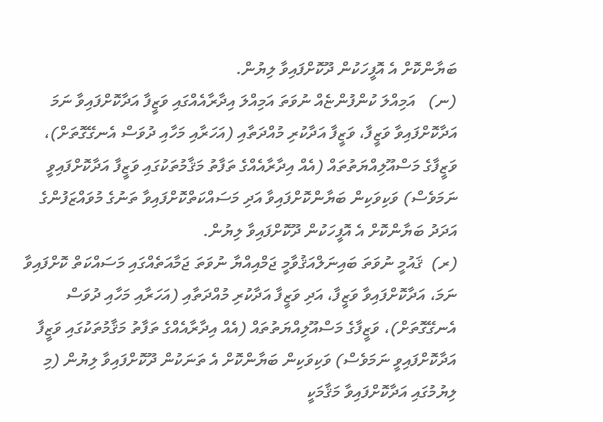ބަޔާންކޮށް އެ އޮފީހަކުން ދޫކޮށްފައިވާ ލިޔުން.
(ނ)   އަމިއްލަ ކުންފުންޏެއް ނުވަތަ އަމިއްލަ އިދާރާއެއްގައި ވަޒީފާ އަދާކޮށްފައިވާ ނަމަ އަދާކޮށްފައިވާ ވަޒީފާ، ވަޒީފާ އަދާކުރި މުއްދަތާއި (އަހަރާއި މަހާއި ދުވަސް އެނގޭގޮތަށް)، ވަޒީފާގެ މަސްއޫލިއްޔަތުތައް (އެއް އިދާރާއެއްގެ ތަފާތު މަޤާމުތަކުގައި ވަޒީފާ އަދާކޮށްފައިވީ ނަމަވެސް) ވަކިވަކިން ބަޔާންކޮށްފައިވާ އަދި މަސައްކަތްކޮށްފައިވާ ތަނުގެ މުވައްޒަފުންގެ އަދަދު ބަޔާންކޮށް އެ އޮފީހަކުން ދޫކޮށްފައިވާ ލިޔުން.
(ރ)  ޤައުމީ ނުވަތަ ބައިނަލްއަޤުވާމީ ޖަމްއިއްޔާ ނުވަތަ ޖަމާއަތެއްގައި މަސައްކަތް ކޮށްފައިވާ ނަމަ، އަދާކޮށްފައިވާ ވަޒީފާ، އަދި ވަޒީފާ އަދާކުރި މުއްދަތާއި (އަހަރާއި މަހާއި ދުވަސް އެނގޭގޮތަށް)، ވަޒީފާގެ މަސްއޫލިއްޔަތުތައް (އެއް އިދާރާއެއްގެ ތަފާތު މަޤާމުތަކުގައި ވަޒީފާ އަދާކޮށްފައިވީ ނަމަވެސް) ވަކިވަކިން ބަޔާންކޮށް އެ ތަނަކުން ދޫކޮށްފައިވާ ލިޔުން (މި ލިޔުމުގައި އަދާކޮށްފައިވާ މަޤާމަކީ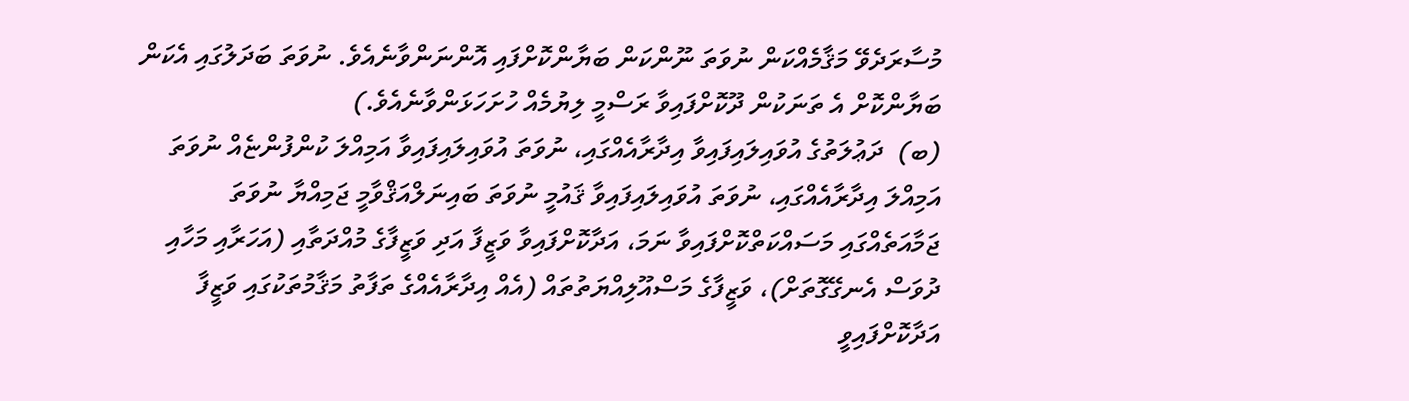މުސާރަދެވޭ މަޤާމެއްކަން ނުވަތަ ނޫންކަން ބަޔާންކޮށްފައި އޮންނަންވާނެއެވެ. ނުވަތަ ބަދަލުގައި އެކަން ބަޔާންކޮށް އެ ތަނަކުން ދޫކޮށްފައިވާ ރަސްމީ ލިޔުމެއް ހުށަހަޅަންވާނެއެވެ.)
(ބ)  ދަޢުލަތުގެ އުވައިލައިފައިވާ އިދާރާއެއްގައި، ނުވަތަ އުވައިލައިފައިވާ އަމިއްލަ ކުންފުންޏެއް ނުވަތަ އަމިއްލަ އިދާރާއެއްގައި، ނުވަތަ އުވައިލައިފައިވާ ޤައުމީ ނުވަތަ ބައިނަލްއަޤްވާމީ ޖަމިއްޔާ ނުވަތަ ޖަމާއަތެއްގައި މަސައްކަތްކޮށްފައިވާ ނަމަ، އަދާކޮށްފައިވާ ވަޒީފާ އަދި ވަޒީފާގެ މުއްދަތާއި (އަހަރާއި މަހާއި ދުވަސް އެނގޭގޮތަށް)، ވަޒީފާގެ މަސްއޫލިއްޔަތުތައް (އެއް އިދާރާއެއްގެ ތަފާތު މަޤާމުތަކުގައި ވަޒީފާ އަދާކޮށްފައިވީ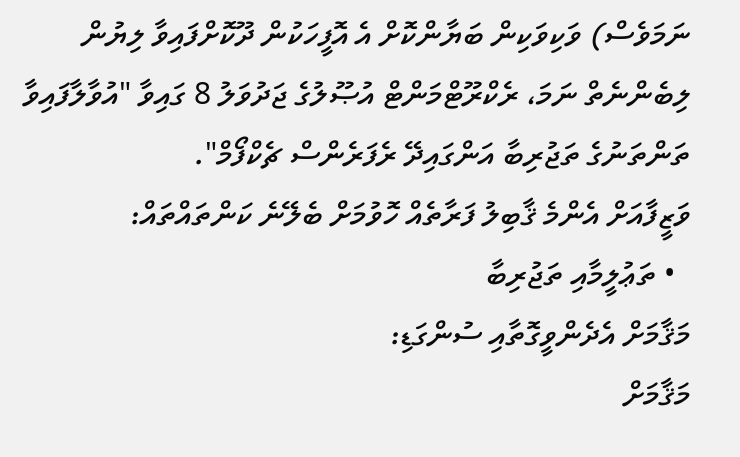ނަމަވެސް) ވަކިވަކިން ބަޔާންކޮށް އެ އޮފީހަކުން ދޫކޮށްފައިވާ ލިޔުން ލިބެންނެތް ނަމަ، ރެކްރޫޓްމަންޓް އުޞޫލުގެ ޖަދުވަލު 8 ގައިވާ "އުވާލާފައިވާ ތަންތަނުގެ ތަޖުރިބާ އަންގައިދޭ ރެފަރެންސް ޗެކްފޯމް".
ވަޒީފާއަށް އެންމެ ޤާބިލު ފަރާތެއް ހޮވުމަށް ބެލޭނެ ކަންތައްތައް:
  • ތަޢުލީމާއި ތަޖުރިބާ
މަޤާމަށް އެދެންވީގޮތާއި ސުންގަޑި:
މަޤާމަށް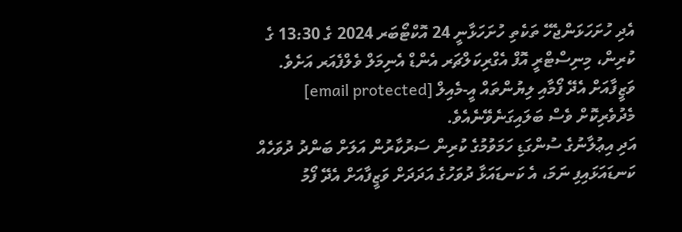އެދި ހުށަހަޅަންޖެހޭ ތަކެތި ހުށަހަޅާނީ 24 އޮކްޓޯބަރ 2024 ގެ 13:30 ގެ ކުރިން، މިނިސްޓްރީ އޮފް އެގްރިކަލްޗަރ އެންޑް އެނިމަލް ވެލްފެއަރ އަށެވެ. ވަޒީފާއަށް އެދޭ ފޯމާއި ލިޔުންތައް އީ-މެއިލް [email protected] މެދުވެރިކޮށް ވެސް ބަލައިގަނެވޭނެއެވެ.
އަދި އިޢުލާނުގެ ސުންގަޑި ހަމަވުމުގެ ކުރިން ސަރުކާރުން އަލަށް ބަންދު ދުވަހެއް ކަނޑައަޅައިފި ނަމަ، އެ ކަނޑައަޅާ ދުވަހުގެ އަދަދަށް ވަޒީފާއަށް އެދޭ ފޯމު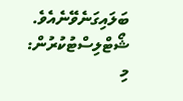ބަލައިގަނެވޭނެއެވެ.
ޝޯޓްލިސްޓުކުރުން:
މި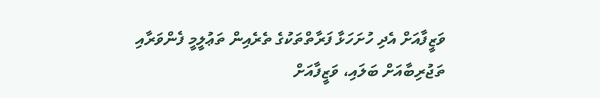ވަޒީފާއަށް އެދި ހުށަހަޅާ ފަރާތްތަކުގެ ތެރެއިން ތަޢުލީމީ ފެންވަރާއި ތަޖުރިބާއަށް ބަލައި، ވަޒީފާއަށް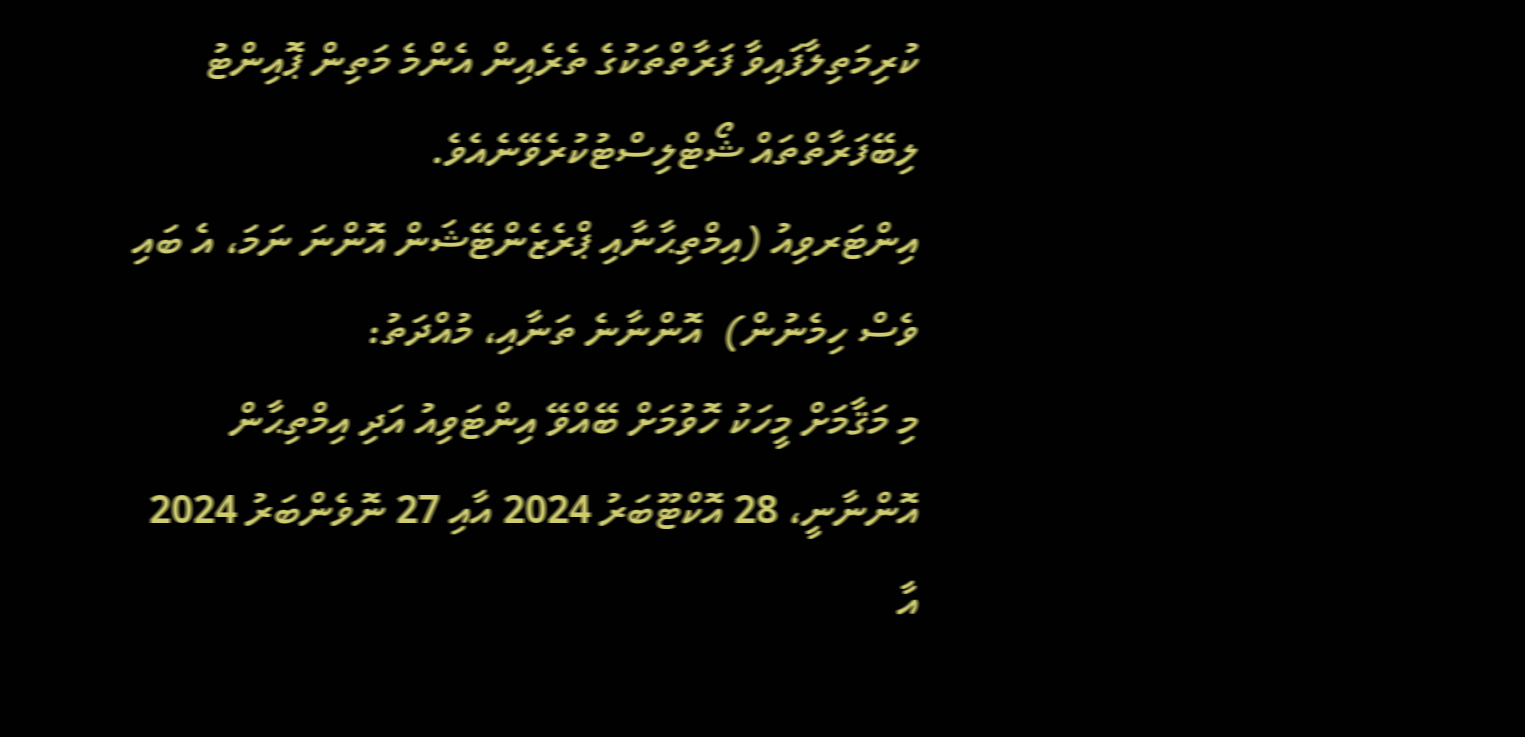ކުރިމަތިލާފައިވާ ފަރާތްތަކުގެ ތެރެއިން އެންމެ މަތިން ޕޮއިންޓު ލިބޭފަރާތްތައް ޝޯޓްލިސްޓުކުރެވޭނެއެވެ.
އިންޓަރވިއު (އިމްތިޙާނާއި ޕްރެޒެންޓޭޝަން އޮންނަ ނަމަ، އެ ބައި ވެސް ހިމެނުން)  އޮންނާނެ ތަނާއި، މުއްދަތު:
މި މަޤާމަށް މީހަކު ހޮވުމަށް ބޭއްވޭ އިންޓަވިއު އަދި އިމްތިޙާން އޮންނާނީ، 28 އޮކްޓޫބަރު 2024 އާއި 27 ނޮވެންބަރު 2024 އާ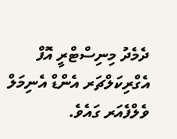ދެމެދު މިނިސްޓްރީ އޮފް އެގްރިކަލްޗަރ އެންޑް އެނިމަލް ވެލްފެއަރ ގައެވެ.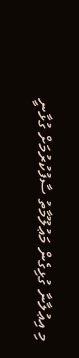މި އިޢުލާނާ ގުޅިގެން މަޢުލޫމާތު ސާފުކުރުމަށް ގުޅާނީ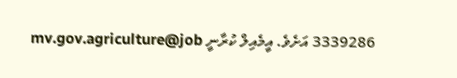3339286 އަށެވެ. އީމެއިލް ކުރާނީ mv.gov.agriculture@job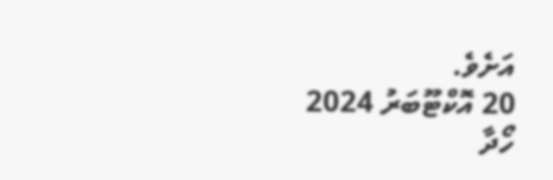އަށެވެ.
20 އޮކްޓޫބަރު 2024
ހޯދާ